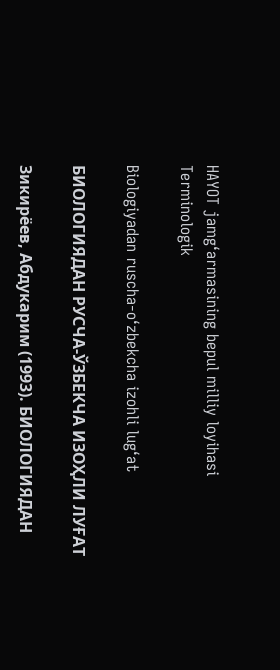HAYOT jamgʻarmasining bepul milliy loyihasi
Terminologik

Biologiyadan ruscha-oʻzbekcha izohli lugʻat

БИОЛОГИЯДАН РУСЧА-ЎЗБЕКЧА ИЗОҲЛИ ЛУҒАТ

Зикирёев, Абдукарим (1993). БИОЛОГИЯДАН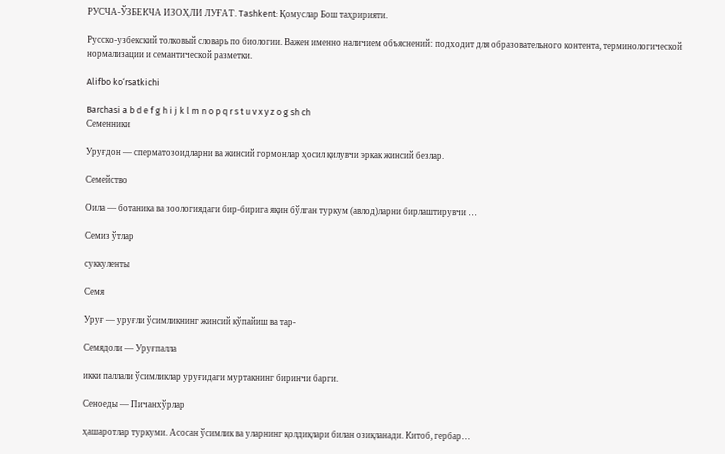РУСЧА-ЎЗБЕКЧА ИЗОҲЛИ ЛУҒАТ. Tashkent: Қомуслар Бош таҳририяти.

Русско-узбекский толковый словарь по биологии. Важен именно наличием объяснений: подходит для образовательного контента, терминологической нормализации и семантической разметки.

Alifbo koʻrsatkichi

Barchasi a b d e f g h i j k l m n o p q r s t u v x y z o g sh ch
Семенники

Уруғдон — сперматозоидларни ва жинсий гормонлар ҳосил қилувчи эркак жинсий безлар.

Семейство

Оила — ботаника ва зоологиядаги бир-бирига яқин бўлган туркум (авлод)ларни бирлаштирувчи …

Семиз ўтлар

суккуленты

Семя

Уруғ — уруғли ўсимликнинг жинсий кўпайиш ва тар-

Семядоли — Уруғпалла

икки паллали ўсимликлар уруғидаги муртакнинг биринчи барги.

Сеноеды — Пичанхўрлар

ҳашаротлар туркуми. Асосан ўсимлик ва уларнинг қолдиқлари билан озиқланади. Китоб, гербар…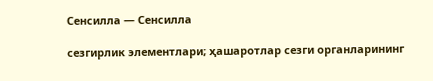Сенсилла — Сенсилла

сезгирлик элементлари; ҳашаротлар сезги органларининг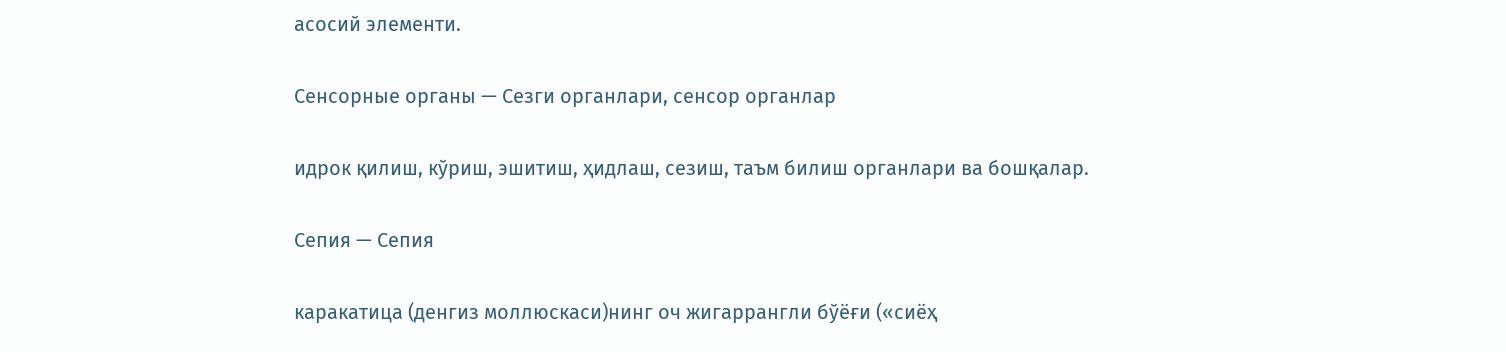асосий элементи.

Сенсорные органы — Сезги органлари, сенсор органлар

идрок қилиш, кўриш, эшитиш, ҳидлаш, сезиш, таъм билиш органлари ва бошқалар.

Сепия — Сепия

каракатица (денгиз моллюскаси)нинг оч жигаррангли бўёғи («сиёҳ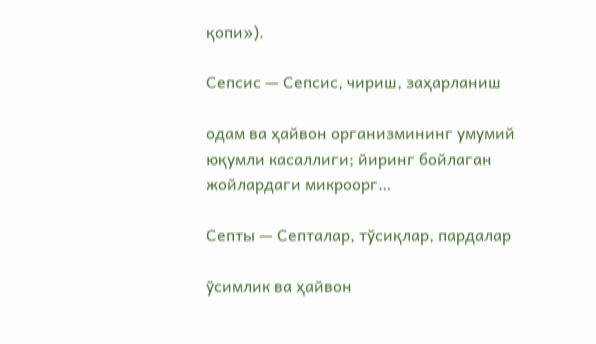қопи»).

Сепсис — Сепсис, чириш, заҳарланиш

одам ва ҳайвон организмининг умумий юқумли касаллиги; йиринг бойлаган жойлардаги микроорг…

Септы — Септалар, тўсиқлар, пардалар

ўсимлик ва ҳайвон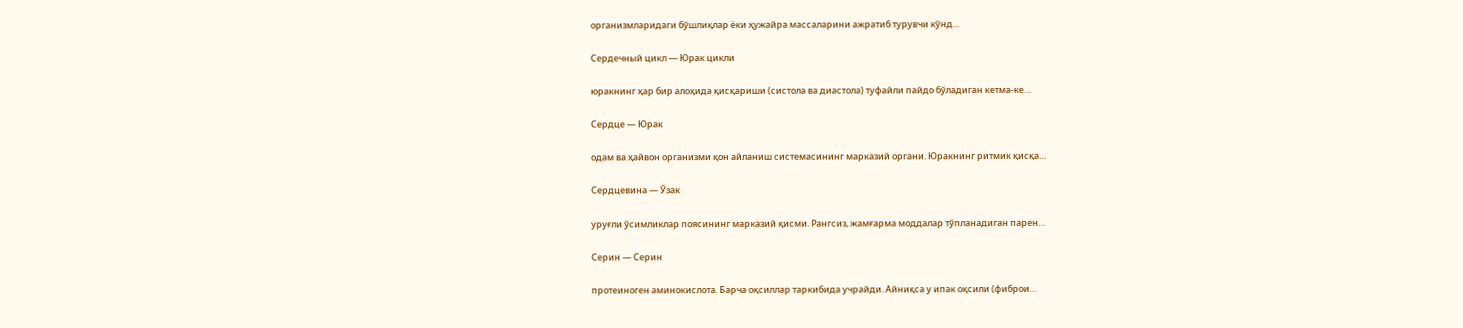организмларидаги бўшлиқлар ёки ҳужайра массаларини ажратиб турувчи кўнд…

Сердечный цикл — Юрак цикли

юракнинг ҳар бир алоҳида қисқариши (систола ва диастола) туфайли пайдо бўладиган кетма-ке…

Сердце — Юрак

одам ва ҳайвон организми қон айланиш системасининг марказий органи. Юракнинг ритмик қисқа…

Сердцевина — Ўзак

уруғли ўсимликлар поясининг марказий қисми. Рангсиз, жамғарма моддалар тўпланадиган парен…

Серин — Серин

протеиноген аминокислота. Барча оқсиллар таркибида учрайди. Айниқса у ипак оқсили (фиброи…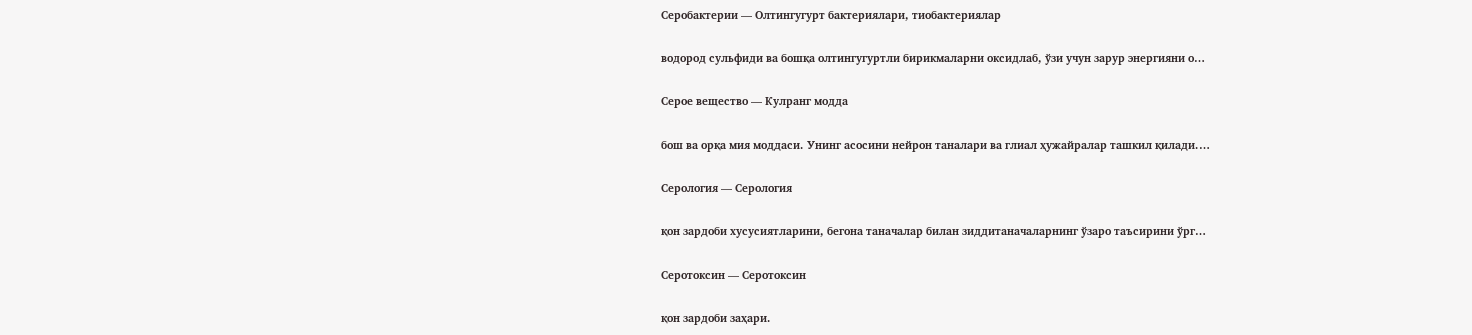Серобактерии — Олтингугурт бактериялари, тиобактериялар

водород сульфиди ва бошқа олтингугуртли бирикмаларни оксидлаб, ўзи учун зарур энергияни о…

Серое вещество — Кулранг модда

бош ва орқа мия моддаси. Унинг асосини нейрон таналари ва глиал ҳужайралар ташкил қилади.…

Серология — Серология

қон зардоби хусусиятларини, бегона таначалар билан зиддитаначаларнинг ўзаро таъсирини ўрг…

Серотоксин — Серотоксин

қон зардоби заҳари.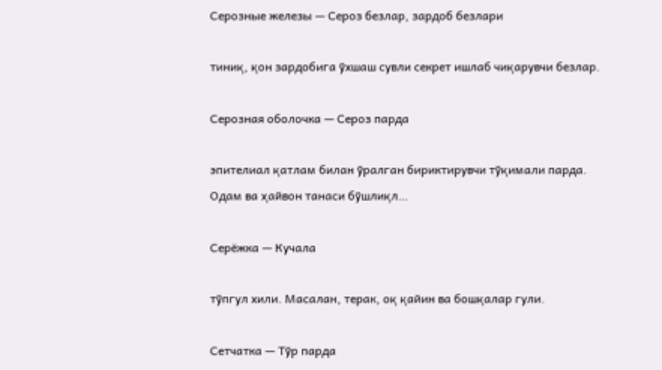Серозные железы — Сероз безлар, зардоб безлари

тиниқ, қон зардобига ўхшаш сувли секрет ишлаб чиқарувчи безлар.

Серозная оболочка — Сероз парда

эпителиал қатлам билан ўралган бириктирувчи тўқимали парда. Одам ва ҳайвон танаси бўшлиқл…

Серёжка — Кучала

тўпгул хили. Масалан, терак, оқ қайин ва бошқалар гули.

Сетчатка — Тўр парда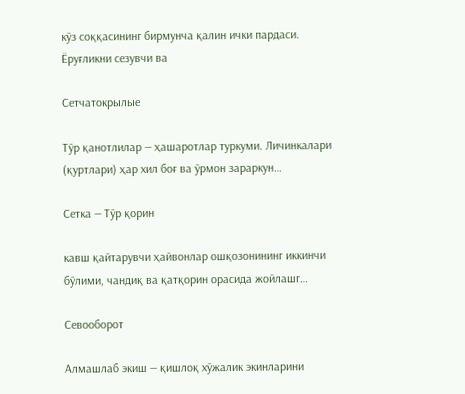кўз соққасининг бирмунча қалин ички пардаси. Ёруғликни сезувчи ва

Сетчатокрылые

Тўр қанотлилар — ҳашаротлар туркуми. Личинкалари (қуртлари) ҳар хил боғ ва ўрмон зараркун…

Сетка — Тўр қорин

кавш қайтарувчи ҳайвонлар ошқозонининг иккинчи бўлими, чандиқ ва қатқорин орасида жойлашг…

Севооборот

Алмашлаб экиш — қишлоқ хўжалик экинларини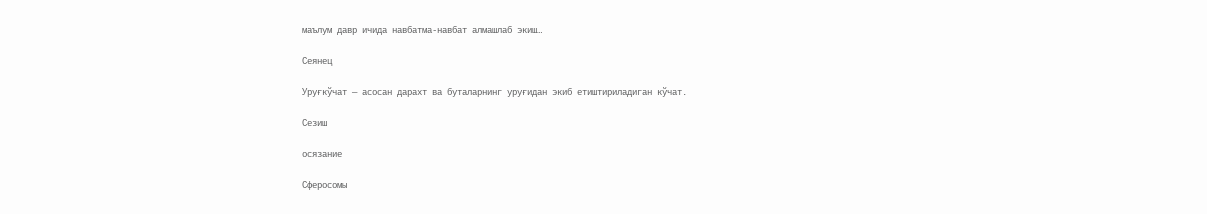маълум давр ичида навбатма-навбат алмашлаб экиш…

Сеянец

Уруғкўчат — асосан дарахт ва буталарнинг уруғидан экиб етиштириладиган кўчат.

Сезиш

осязание

Сферосомы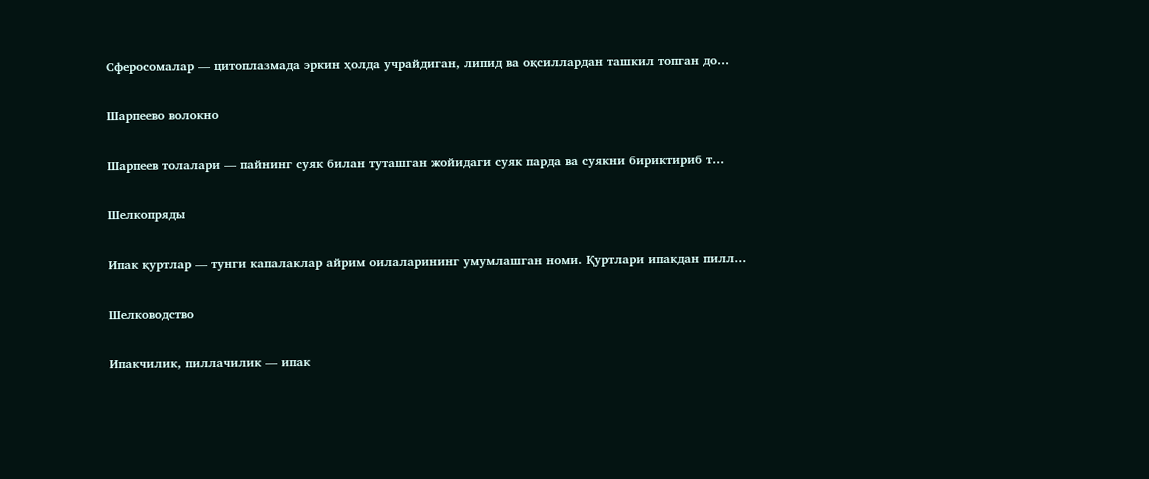Сферосомалар — цитоплазмада эркин ҳолда учрайдиган, липид ва оқсиллардан ташкил топган до…

Шарпеево волокно

Шарпеев толалари — пайнинг суяк билан туташган жойидаги суяк парда ва суякни бириктириб т…

Шелкопряды

Ипак қуртлар — тунги капалаклар айрим оилаларининг умумлашган номи. Қуртлари ипакдан пилл…

Шелководство

Ипакчилик, пиллачилик — ипак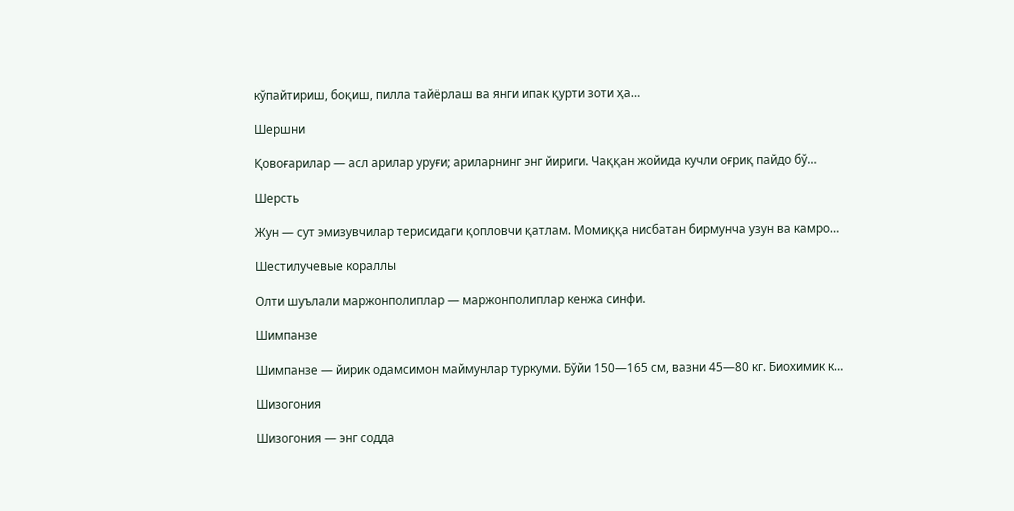кўпайтириш, боқиш, пилла тайёрлаш ва янги ипак қурти зоти ҳа…

Шершни

Қовоғарилар — асл арилар уруғи; ариларнинг энг йириги. Чаққан жойида кучли оғриқ пайдо бў…

Шерсть

Жун — сут эмизувчилар терисидаги қопловчи қатлам. Момиққа нисбатан бирмунча узун ва камро…

Шестилучевые кораллы

Олти шуълали маржонполиплар — маржонполиплар кенжа синфи.

Шимпанзе

Шимпанзе — йирик одамсимон маймунлар туркуми. Бўйи 150—165 см, вазни 45—80 кг. Биохимик к…

Шизогония

Шизогония — энг содда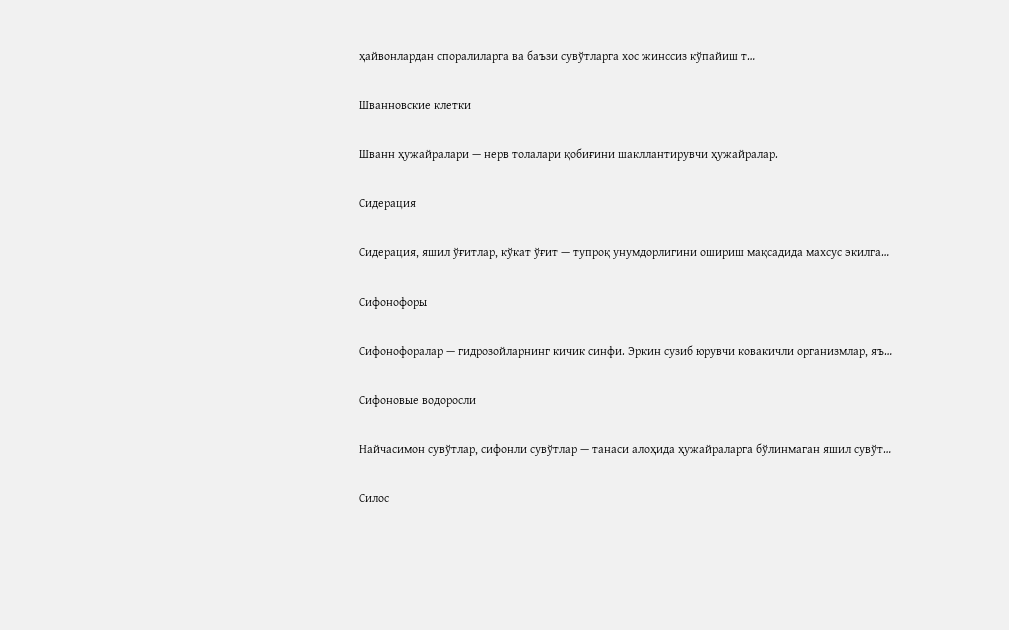ҳайвонлардан споралиларга ва баъзи сувўтларга хос жинссиз кўпайиш т…

Шванновские клетки

Шванн ҳужайралари — нерв толалари қобиғини шакллантирувчи ҳужайралар.

Сидерация

Сидерация, яшил ўғитлар, кўкат ўғит — тупроқ унумдорлигини ошириш мақсадида махсус экилга…

Сифонофоры

Сифонофоралар — гидрозойларнинг кичик синфи. Эркин сузиб юрувчи ковакичли организмлар, яъ…

Сифоновые водоросли

Найчасимон сувўтлар, сифонли сувўтлар — танаси алоҳида ҳужайраларга бўлинмаган яшил сувўт…

Силос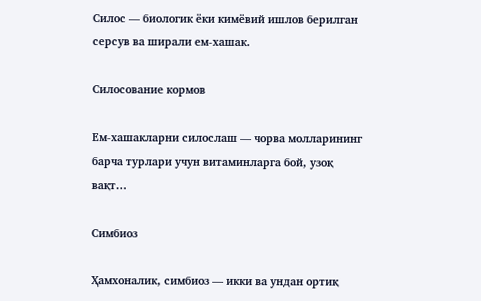Силос — биологик ёки кимёвий ишлов берилган серсув ва ширали ем-хашак.

Силосование кормов

Ем-хашакларни силослаш — чорва молларининг барча турлари учун витаминларга бой, узоқ вақт…

Симбиоз

Ҳамхоналик, симбиоз — икки ва ундан ортиқ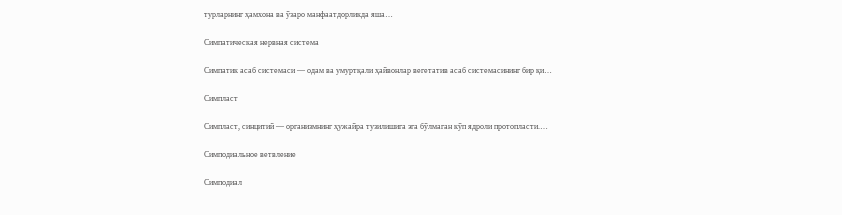турларнинг ҳамхона ва ўзаро манфаатдорликда яша…

Симпатическая нервная система

Симпатик асаб системаси — одам ва умуртқали ҳайвонлар вегетатив асаб системасининг бир қи…

Симпласт

Симпласт, синцитий — организмнинг ҳужайра тузилишига эга бўлмаган кўп ядроли протопласти.…

Симподиальное ветвление

Симподиал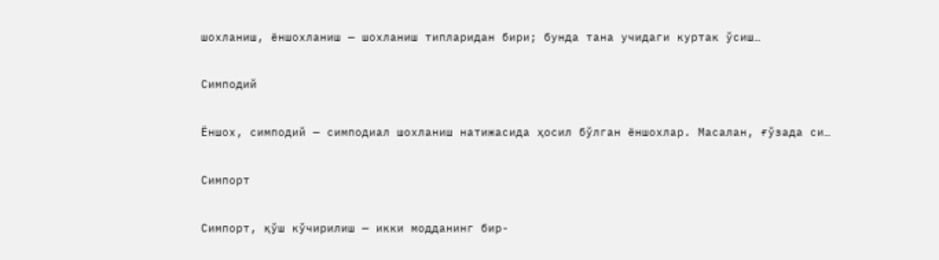шохланиш, ёншохланиш — шохланиш типларидан бири; бунда тана учидаги куртак ўсиш…

Симподий

Ёншох, симподий — симподиал шохланиш натижасида ҳосил бўлган ёншохлар. Масалан, ғўзада си…

Симпорт

Симпорт, қўш кўчирилиш — икки модданинг бир-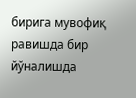бирига мувофиқ равишда бир йўналишда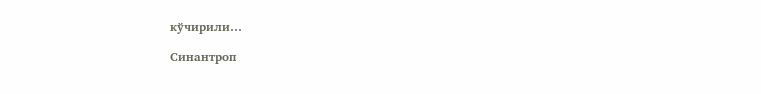кўчирили…

Синантроп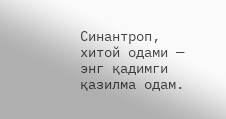Синантроп, хитой одами — энг қадимги қазилма одам.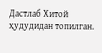Дастлаб Хитой ҳудудидан топилган.